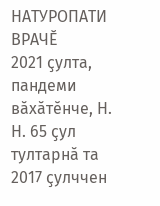НАТУРОПАТИ ВРАЧӖ
2021 ҫулта, пандеми вӑхӑтӗнче, Н. Н. 65 ҫул тултарнӑ та 2017 ҫулччен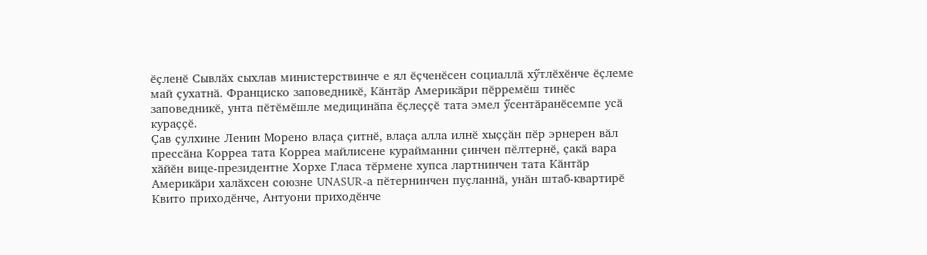ӗҫленӗ Сывлӑх сыхлав министерствинче е ял ӗҫченӗсен социаллӑ хӳтлӗхӗнче ӗҫлеме май ҫухатнӑ. Франциско заповедникӗ, Кӑнтӑр Америкӑри пӗрремӗш тинӗс заповедникӗ, унта пӗтӗмӗшле медицинӑпа ӗҫлеҫҫӗ тата эмел ӳсентӑранӗсемпе усӑ кураҫҫӗ.
Ҫав ҫулхине Ленин Морено влаҫа ҫитнӗ, влаҫа алла илнӗ хыҫҫӑн пӗр эрнерен вӑл прессӑна Корреа тата Корреа майлисене курайманни ҫинчен пӗлтернӗ, ҫакӑ вара хӑйӗн вице-президентне Хорхе Гласа тӗрмене хупса лартнинчен тата Кӑнтӑр Америкӑри халӑхсен союзне UNASUR-а пӗтернинчен пуҫланнӑ, унӑн штаб-квартирӗ Квито приходӗнче, Антуони приходӗнче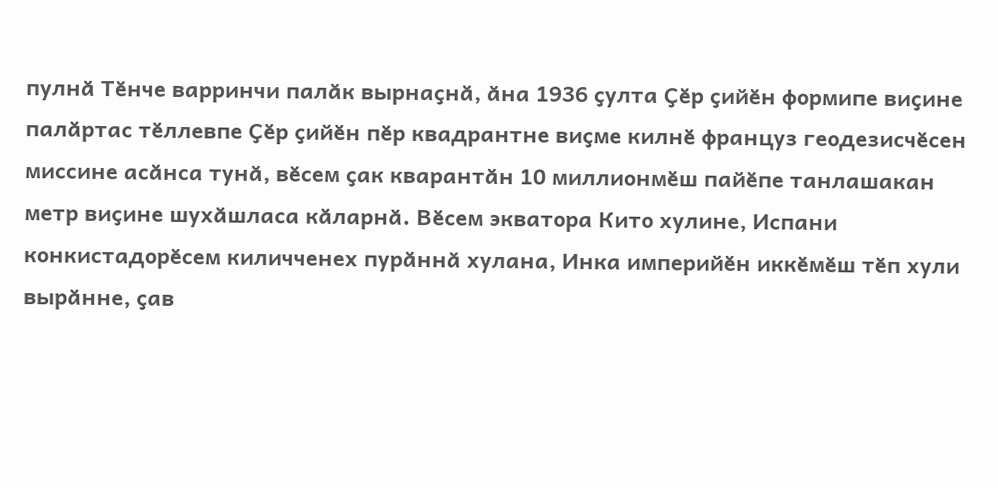пулнӑ Тӗнче варринчи палӑк вырнаҫнӑ, ӑна 1936 ҫулта Ҫӗр ҫийӗн формипе виҫине палӑртас тӗллевпе Ҫӗр ҫийӗн пӗр квадрантне виҫме килнӗ француз геодезисчӗсен миссине асӑнса тунӑ, вӗсем ҫак кварантӑн 10 миллионмӗш пайӗпе танлашакан метр виҫине шухӑшласа кӑларнӑ. Вӗсем экватора Кито хулине, Испани конкистадорӗсем киличченех пурӑннӑ хулана, Инка империйӗн иккӗмӗш тӗп хули вырӑнне, ҫав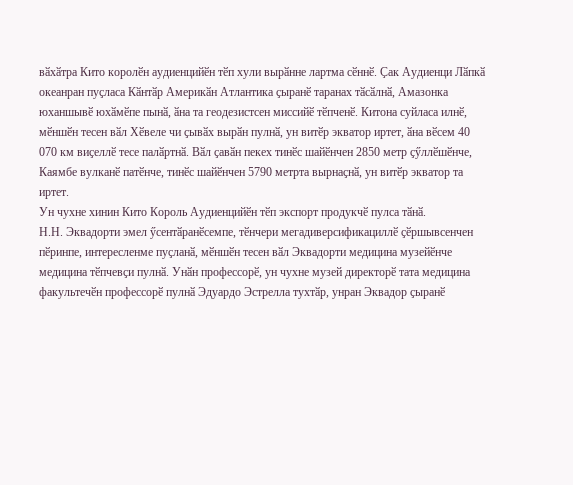вӑхӑтра Кито королӗн аудиенцийӗн тӗп хули вырӑнне лартма сӗннӗ. Ҫак Аудиенци Лӑпкӑ океанран пуҫласа Кӑнтӑр Америкӑн Атлантика ҫыранӗ таранах тӑсӑлнӑ, Амазонка юханшывӗ юхӑмӗпе пынӑ, ӑна та геодезистсен миссийӗ тӗпченӗ. Китона суйласа илнӗ, мӗншӗн тесен вӑл Хӗвеле чи ҫывӑх вырӑн пулнӑ, ун витӗр экватор иртет, ӑна вӗсем 40 070 км виҫеллӗ тесе палӑртнӑ. Вӑл ҫавӑн пекех тинӗс шайӗнчен 2850 метр ҫӳллӗшӗнче, Каямбе вулканӗ патӗнче, тинӗс шайӗнчен 5790 метрта вырнаҫнӑ, ун витӗр экватор та иртет.
Ун чухне хинин Кито Король Аудиенцийӗн тӗп экспорт продукчӗ пулса тӑнӑ.
Н.Н. Эквадорти эмел ӳсентӑранӗсемпе, тӗнчери мегадиверсификациллӗ ҫӗршывсенчен пӗринпе, интересленме пуҫланӑ, мӗншӗн тесен вӑл Эквадорти медицина музейӗнче медицина тӗпчевҫи пулнӑ. Унӑн профессорӗ, ун чухне музей директорӗ тата медицина факультечӗн профессорӗ пулнӑ Эдуардо Эстрелла тухтӑр, унран Эквадор ҫыранӗ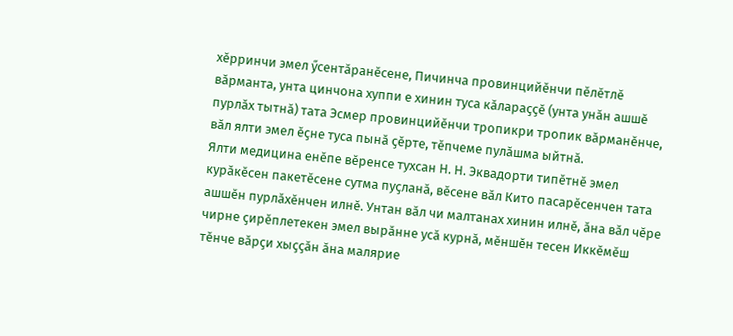хӗрринчи эмел ӳсентӑранӗсене, Пичинча провинцийӗнчи пӗлӗтлӗ вӑрманта, унта цинчона хуппи е хинин туса кӑлараҫҫӗ (унта унӑн ашшӗ пурлӑх тытнӑ) тата Эсмер провинцийӗнчи тропикри тропик вӑрманӗнче, вӑл ялти эмел ӗҫне туса пынӑ ҫӗрте, тӗпчеме пулӑшма ыйтнӑ.
Ялти медицина енӗпе вӗренсе тухсан Н. Н. Эквадорти типӗтнӗ эмел курӑкӗсен пакетӗсене сутма пуҫланӑ, вӗсене вӑл Кито пасарӗсенчен тата ашшӗн пурлӑхӗнчен илнӗ. Унтан вӑл чи малтанах хинин илнӗ, ӑна вӑл чӗре чирне ҫирӗплетекен эмел вырӑнне усӑ курнӑ, мӗншӗн тесен Иккӗмӗш тӗнче вӑрҫи хыҫҫӑн ӑна малярие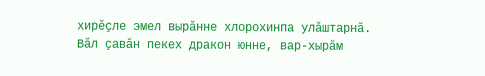хирӗҫле эмел вырӑнне хлорохинпа улӑштарнӑ. Вӑл ҫавӑн пекех дракон юнне, вар-хырӑм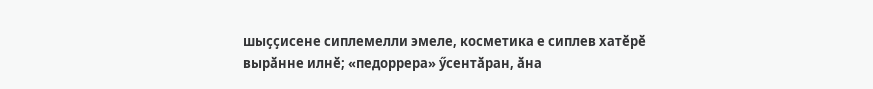шыҫҫисене сиплемелли эмеле, косметика е сиплев хатӗрӗ вырӑнне илнӗ; «педоррера» ӳсентӑран, ӑна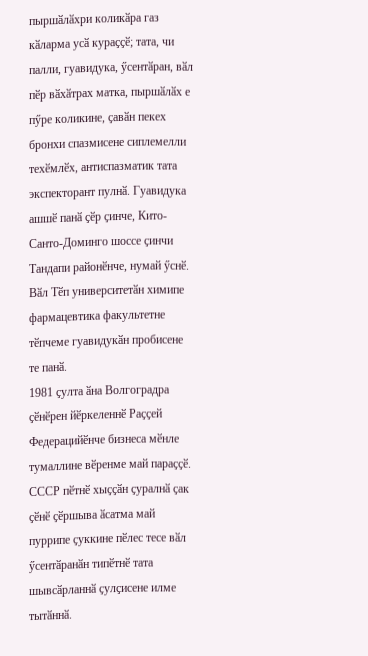пыршӑлӑхри коликӑра газ кӑларма усӑ кураҫҫӗ; тата, чи палли, гуавидука, ӳсентӑран, вӑл пӗр вӑхӑтрах матка, пыршӑлӑх е пӳре коликине, ҫавӑн пекех бронхи спазмисене сиплемелли техӗмлӗх, антиспазматик тата экспекторант пулнӑ. Гуавидука ашшӗ панӑ ҫӗр ҫинче, Кито-Санто-Доминго шоссе ҫинчи Тандапи районӗнче, нумай ӳснӗ. Вӑл Тӗп университетӑн химипе фармацевтика факультетне тӗпчеме гуавидукӑн пробисене те панӑ.
1981 ҫулта ӑна Волгоградра ҫӗнӗрен йӗркеленнӗ Раҫҫей Федерацийӗнче бизнеса мӗнле тумаллине вӗренме май параҫҫӗ. СССР пӗтнӗ хыҫҫӑн ҫуралнӑ ҫак ҫӗнӗ ҫӗршыва ӑсатма май пуррипе ҫуккине пӗлес тесе вӑл ӳсентӑранӑн типӗтнӗ тата шывсӑрланнӑ ҫулҫисене илме тытӑннӑ.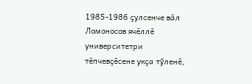1985-1986 ҫулсенче вӑл Ломоносов ячӗллӗ университетри тӗпчевҫӗсене укҫа тӳленӗ,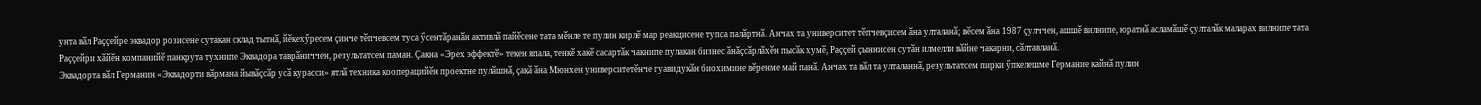унта вӑл Раҫҫейре эквадор розисене сутакан склад тытнӑ, йӗкехӳресем ҫинче тӗпчевсем туса ӳсентӑранӑн активлӑ пайӗсене тата мӗнле те пулин кирлӗ мар реакцисене тупса палӑртнӑ. Анчах та университет тӗпчевҫисем ӑна улталанӑ; вӗсем ӑна 1987 ҫулччен, ашшӗ вилнипе, юратнӑ асламӑшӗ ҫулталӑк маларах вилнипе тата Раҫҫейри хӑйӗн компанийӗ панкрута тухнипе Эквадора таврӑниччен, результатсем паман. Ҫакна «Эрех эффектӗ» текен япала, тенкӗ хакӗ сасартӑк чакнипе пулакан бизнес ӑнӑҫсӑрлӑхӗн пысӑк хумӗ, Раҫҫей ҫыннисен сутӑн илмелли вӑйне чакарни, сӑлтавланӑ.
Эквадорта вӑл Германин «Эквадорти вӑрмана йывӑҫсӑр усӑ курасси» ятлӑ техника кооперацийӗн проектне пулӑшнӑ, ҫакӑ ӑна Мюнхен университетӗнче гуавидукӑн биохимине вӗренме май панӑ. Анчах та вӑл та улталаннӑ, результатсем пирки ӳпкелешме Германие кайнӑ пулин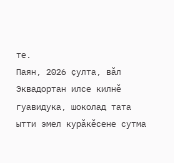те.
Паян, 2026 ҫулта, вӑл Эквадортан илсе килнӗ гуавидука, шоколад тата ытти эмел курӑкӗсене сутма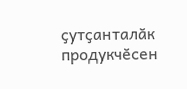ҫутҫанталӑк продукчӗсен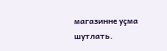магазинне уҫма шутлать.